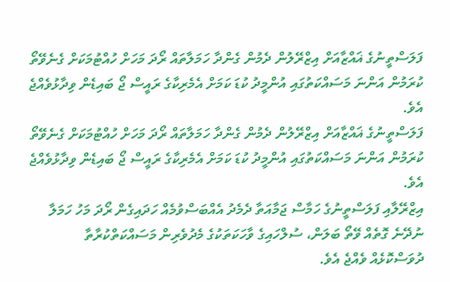ފަލަސްތީނުގެ ޣައްޒާއަށް އިޒްރޭލުން ދެމުން ގެންދާ ހަމަލާތައް ރޯދަ މަހަށް ހުއްޓުމަކަށް ގެނެވޭތޯ ކުރަމުން އަންނަ މަސައްކަތުގައި އުންމީދު ކުޑަ ކަމަށް އެމެރިކާގެ ރައީސް ޖޯ ބައިޑެން ވިދާޅުވެއްޖެ އެވެ.
ފަލަސްތީނުގެ ޣައްޒާއަށް އިޒްރޭލުން ދެމުން ގެންދާ ހަމަލާތައް ރޯދަ މަހަށް ހުއްޓުމަކަށް ގެނެވޭތޯ ކުރަމުން އަންނަ މަސައްކަތުގައި އުންމީދު ކުޑަ ކަމަށް އެމެރިކާގެ ރައީސް ޖޯ ބައިޑެން ވިދާޅުވެއްޖެ އެވެ.
އިޒްރޭލާއި ފަލަސްތީނުގެ ހަމާސް ޖަމާއަތާ ދެމެދު އެއްބަސްވުމެއް ހަދައިގެން ރޯދަ މަހު ހަމަލާ ނުދޭނެ ގޮތެއް ވޭތޯ ބަލަން، ސުލްހައިގެ ވާހަކަތަކުގެ މެދުވެރިން މަސައްކަތްކުރާތާ ދުވަސްކޮޅެއް ވެއްޖެ އެވެ.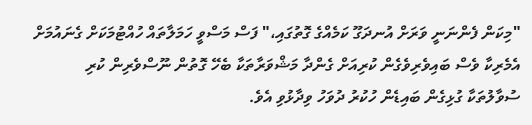"މިކަން ފެންނަނީ ވަރަށް އުނދަގޫ ކަމެއްގެ ގޮތުގައި،" ފަސް މަސްވީ ހަމަލާތައް ހުއްޓުމަކަށް ގެނައުމަށް އެމެރިކާ ވެސް ބައިވެރިވެގެން ކުރިއަށް ގެންދާ މަޝްވަރާތަކާ ބެހޭ ގޮތުން ނޫސްވެރިން ކުރި ސުވާލުތަކާ ގުޅިގެން ބައިޑެން ހުކުރު ދުވަހު ވިދާޅުވި އެވެ.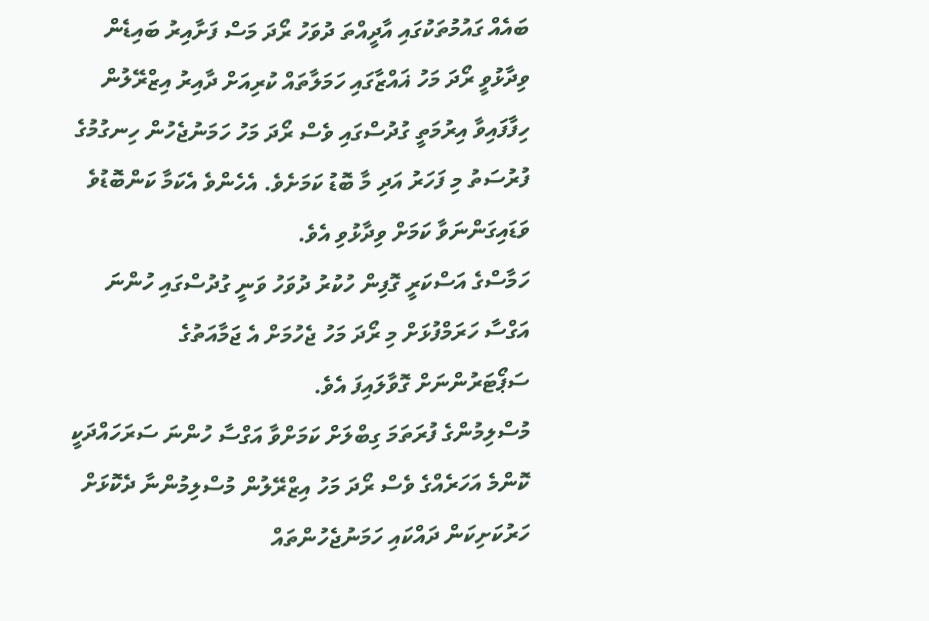ބައެއް ގައުމުތަކުގައި އާދީއްތަ ދުވަހު ރޯދަ މަސް ފަށާއިރު ބައިޑެން ވިދާޅުވީ ރޯދަ މަހު ޣައްޒާގައި ހަމަލާތައް ކުރިއަށް ދާއިރު އިޒްރޭލުން ހިފާފައިވާ އިރުމަތީ ގުދުސްގައި ވެސް ރޯދަ މަހު ހަމަނުޖެހުން ހިނގުމުގެ ފުރުސަތު މި ފަހަރު އަދި މާ ބޮޑު ކަމަށެވެ. އެހެންވެ އެކަމާ ކަންބޮޑުވެ ވަޑައިގަންނަވާ ކަމަށް ވިދާޅުވި އެވެ.
ހަމާސްގެ އަސްކަރީ ގޮފިން ހުކުރު ދުވަހު ވަނީ ގުދުސްގައި ހުންނަ އަގްސާ ހަރަމްފުޅަށް މި ރޯދަ މަހު ޖެހުމަށް އެ ޖަމާއަތުގެ ސަޕޯޓަރުންނަށް ގޮވާލައިފަ އެވެ.
މުސްލިމުންގެ ފުރަތަމަ ގިބްލަށް ކަމަށްވާ އަގްސާ ހުންނަ ސަރަހައްދަކީ ކޮންމެ އަހަރެއްގެ ވެސް ރޯދަ މަހު އިޒްރޭލުން މުސްލިމުންނާ ދެކޮޅަށް ހަރުކަށިކަން ދައްކައި ހަމަނުޖެހުންތައް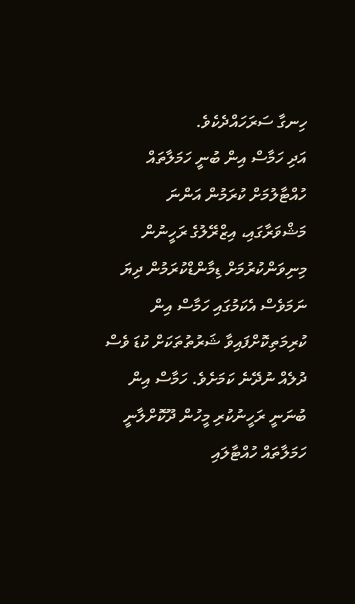ހިނގާ ސަރަހައްދެކެވެ.
އަދި ހަމާސް އިން ބުނީ ހަމަލާތައް ހުއްޓާލުމަށް ކުރަމުން އަންނަ މަޝްވަރާގައި، އިޒްރޭލުގެ ރަހީނުން މިނިވަންކުރުމަށް ޑިމާންޑްކުރަމުން ދިޔަ ނަމަވެސް އެކަމުގައި ހަމާސް އިން ކުރިމަތިކޮށްފައިވާ ޝަރުތުތަކަށް ކުޑަ ވެސް ދުލެއް ނުދޭނެ ކަމަށެވެ. ހަމާސް އިން ބުނަނީ ރަހީނުކުރި މީހުން ދޫކޮށްލާނީ ހަމަލާތައް ހުއްޓާލައި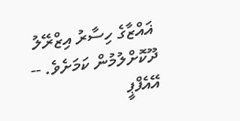ޣައްޒާގެ ހިސާރު އިޒްރޭލު ދޫކޮށްލުމުން ކަމަށެވެ. -- އޭއެފްޕީ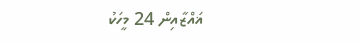ޣައްޒާއިން 24 މީހަކު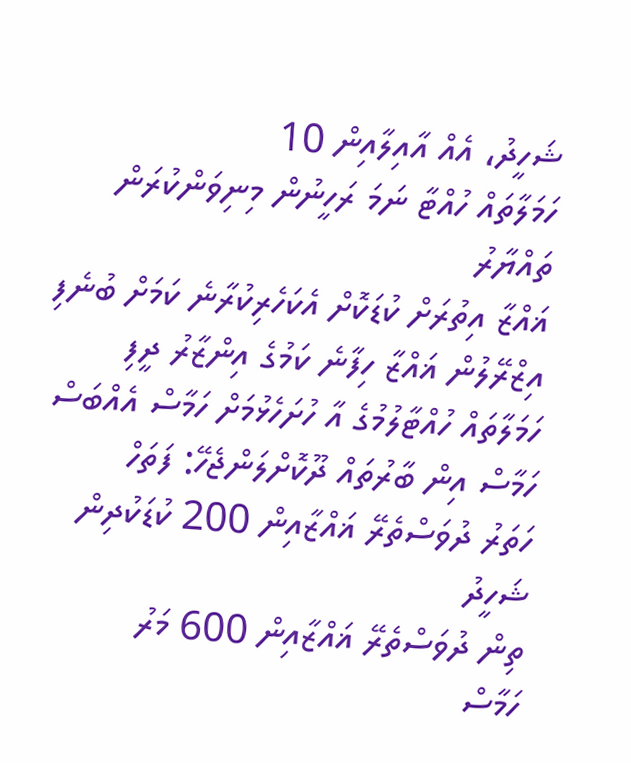ޝަހީދު، އެއް އާއިލާއިން 10
ހަމަލާތައް ހުއްޓާ ނަމަ ރަހީނުން މިނިވަންކުރަން ތައްޔާރު
ޣައްޒާ އިތުރަށް ކުޑަކޮށް އެކަހެރިކުރާނެ ކަމަށް ބުނެފި
އިޒްރޭލުން ޣައްޒާ ހިފާނެ ކަމުގެ އިންޒާރު ދީފި
ހަމަލާތައް ހުއްޓާލުމުގެ އާ ހުށަހެޅުމަށް ހަމާސް އެއްބަސް
ހަމާސް އިން ބާރުތައް ދޫކޮށްލަންޖެހޭ: ފަތަހް
ހަތަރު ދުވަސްތެރޭ ޣައްޒާއިން 200 ކުޑަކުދިން ޝަހީދު
ތިން ދުވަސްތެރޭ ޣައްޒާއިން 600 މަރު
ހަމާސް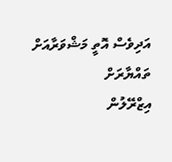އަދިވެސް އޮތީ މަޝްވަރާއަށް ތައްޔާރަށް
އިޒްރޭލުން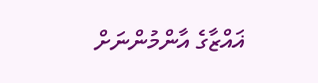ޣައްޒާގެ އާންމުންނަށް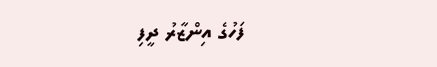ފަހުގެ އިންޒާރު ދީފި